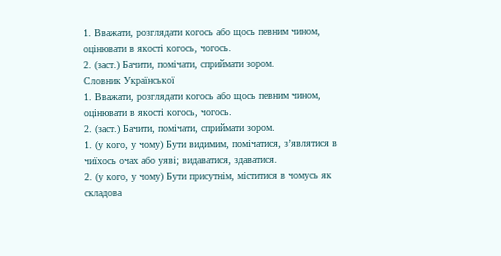1. Вважати, розглядати когось або щось певним чином, оцінювати в якості когось, чогось.
2. (заст.) Бачити, помічати, сприймати зором.
Словник Української
1. Вважати, розглядати когось або щось певним чином, оцінювати в якості когось, чогось.
2. (заст.) Бачити, помічати, сприймати зором.
1. (у кого, у чому) Бути видимим, помічатися, з’являтися в чиїхось очах або уяві; видаватися, здаватися.
2. (у кого, у чому) Бути присутнім, міститися в чомусь як складова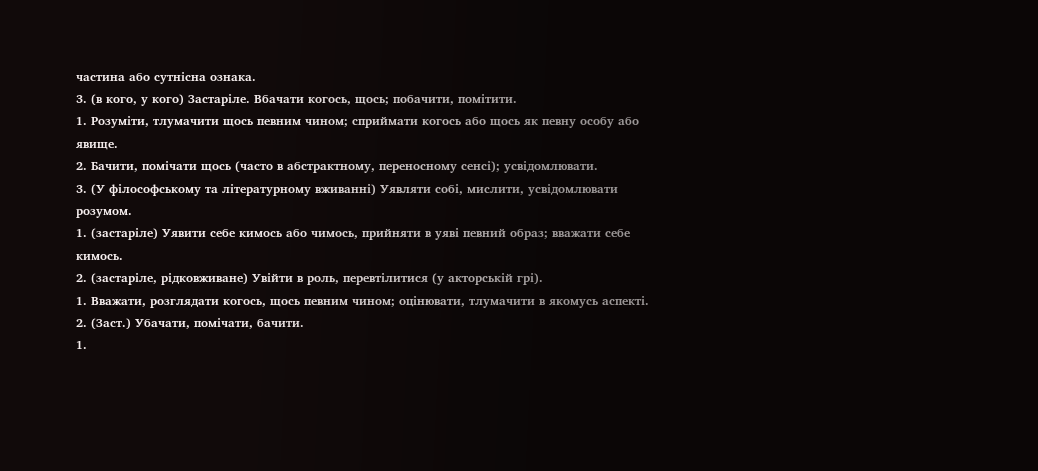частина або сутнісна ознака.
3. (в кого, у кого) Застаріле. Вбачати когось, щось; побачити, помітити.
1. Розуміти, тлумачити щось певним чином; сприймати когось або щось як певну особу або явище.
2. Бачити, помічати щось (часто в абстрактному, переносному сенсі); усвідомлювати.
3. (У філософському та літературному вживанні) Уявляти собі, мислити, усвідомлювати розумом.
1. (застаріле) Уявити себе кимось або чимось, прийняти в уяві певний образ; вважати себе кимось.
2. (застаріле, рідковживане) Увійти в роль, перевтілитися (у акторській грі).
1. Вважати, розглядати когось, щось певним чином; оцінювати, тлумачити в якомусь аспекті.
2. (Заст.) Убачати, помічати, бачити.
1.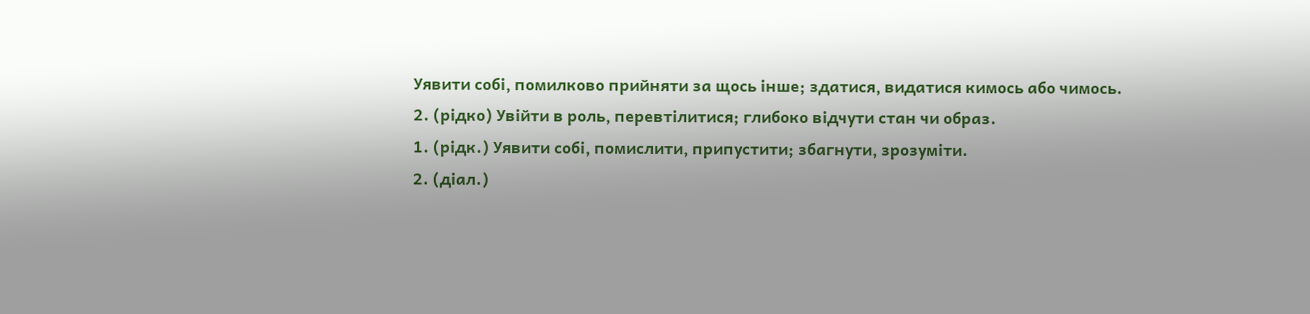Уявити собі, помилково прийняти за щось інше; здатися, видатися кимось або чимось.
2. (рідко) Увійти в роль, перевтілитися; глибоко відчути стан чи образ.
1. (рідк.) Уявити собі, помислити, припустити; збагнути, зрозуміти.
2. (діал.)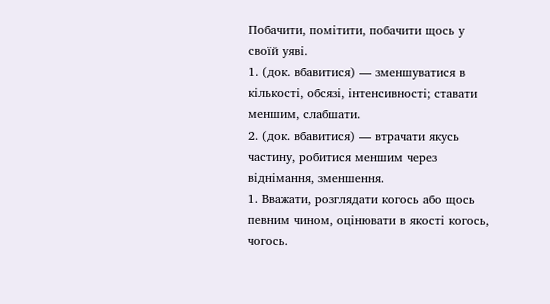Побачити, помітити, побачити щось у своїй уяві.
1. (док. вбавитися) — зменшуватися в кількості, обсязі, інтенсивності; ставати меншим, слабшати.
2. (док. вбавитися) — втрачати якусь частину, робитися меншим через віднімання, зменшення.
1. Вважати, розглядати когось або щось певним чином, оцінювати в якості когось, чогось.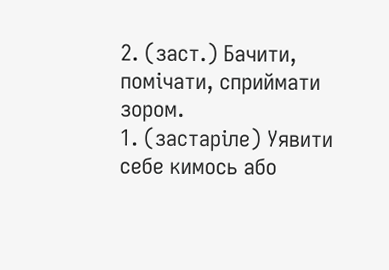2. (заст.) Бачити, помічати, сприймати зором.
1. (застаріле) Уявити себе кимось або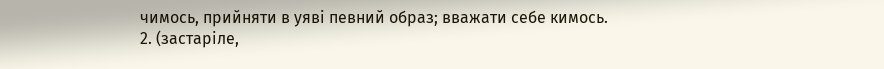чимось, прийняти в уяві певний образ; вважати себе кимось.
2. (застаріле,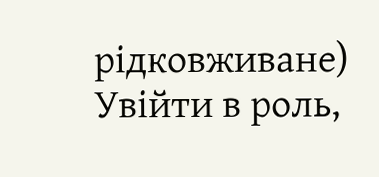рідковживане) Увійти в роль,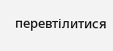перевтілитися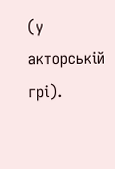(у акторській грі).